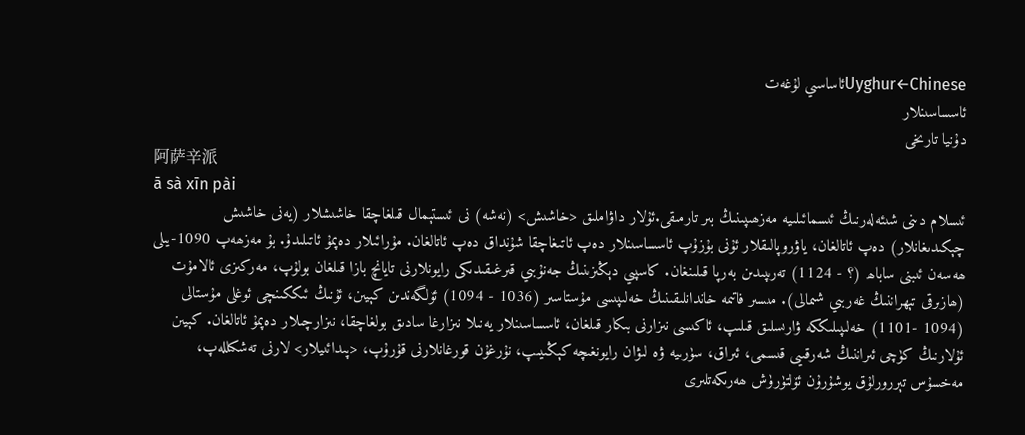Uyghur←Chineseئاساسىي لۇغەت
ئاسساسىنلار
دۇنيا تارىخى
阿萨辛派
ā sà xīn pài
ئىسلام دىنى شىئەلەرنىڭ ئىسمائىلىيە مەزھىپىنىڭ بىر تارمىقى.ئۇلار داۋاملىق <خاشىش> (نەشە) نى ئىستېمال قىلغاچقا خاشىشلار (يەنى خاشىش چېكىدىغانلار) دەپ ئاتالغان، ياۋروپالىقلار ئۇنى بۇزۇپ ئاسساسىنلار دەپ ئاتىغاچقا شۇنداق دەپ ئاتالغان. مۇرائىلار دەپمۇ ئاتىلىدۇ. بۇ مەزھەپ 1090-يىلى ھەسەن ئىبنى ساباھ (؟ - 1124) تەرىپىدىن بەرپا قىلىنغان. كاسپىي دېڭىزىنىڭ جەنۇبىي قىرغىقىدىكى رايونلارنى تايانچ بازا قىلغان بولۇپ، مەركىزى ئالامۇت (ھازىرقى تېھراننىڭ غەربىي شىمالى). مىسىر فاتىمە خاندانلىقىنىڭ خەلىپىسى مۇستاسىر (1036 - 1094) ئۆلگەندىن كېيىن، ئۇنىڭ ئىككىنچى ئوغلى مۇستالى (1094 -1101) خەلىپىلىككە ۋارىسلىق قىلىپ، ئاكىسى نىزارنى بىكار قىلغان، ئاسساسىنلار يەنىلا نىزارغا سادىق بولغاچقا، نىزارچىلار دەپمۇ ئاتالغان. كېيىن ئۇلارنىڭ كۈچى ئىراننىڭ شەرقىيى قىسمى، ئىراق، سۈرىيە ۋە لىۋان رايونغىچە كېڭىيىپ، نۇرغۇن قورغانلارنى قۇرۇپ، <پىدائىيلار> لارنى تەشكىللەپ، مەخسۇس تېررورلۇق يوشۇرۇن ئۆلتۈرۈش ھەرىكەتلىرى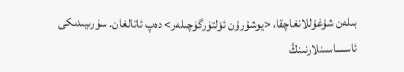بىلەن شۇغۇللانغاچقا، <يوشۇرۇن ئۆلتۈرگۈچىلەر> دەپ ئاتالغان. سۈرىيىدىكى ئاسساسىنلارنىنڭ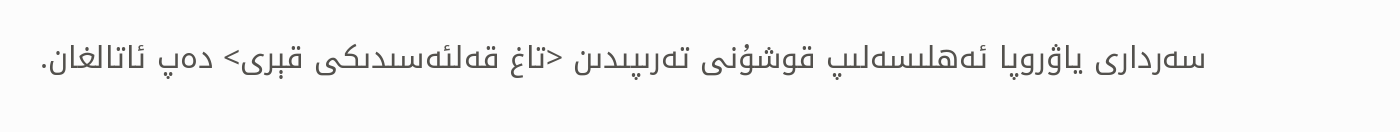سەردارى ياۋروپا ئەھلىسەلىپ قوشۇنى تەرىپىدىن <تاغ قەلئەسىدىكى قېرى> دەپ ئاتالغان.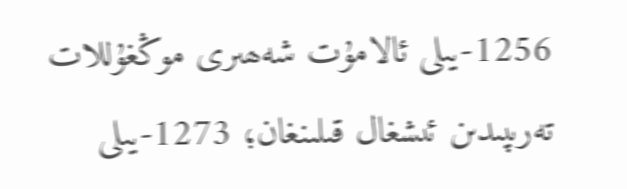1256-يىلى ئالامۇت شەھىرى موڭغۇللات تەرىپىدىن ئىشغال قىلىنغان؛ 1273-يىلى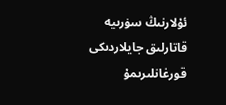ئۇلارنىڭ سۈرىيە قاتارلىق جايلاردىكى قورغانلىرىمۇ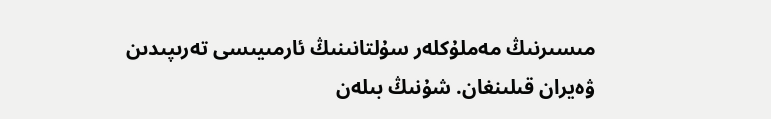مىسىرنىڭ مەملۇكلەر سۇلتانىنىڭ ئارمىيىسى تەرىپىدىن ۋەيران قىلىنغان. شۇنىڭ بىلەن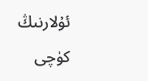ئۇلارنىڭ كۈچى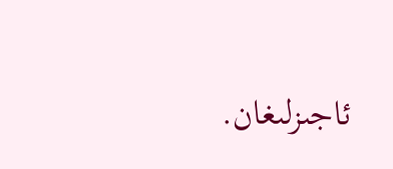ئاجىزلىغان.